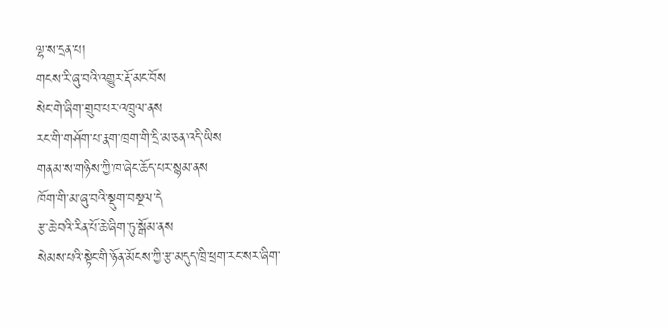ལྷ་ས་དྲན་པ།
གངས་རི་ཞུ་བའི་འགྱུར་རྡོ་མང་བོས
སེང་གེ་ཞིག་གྲུབ་པར་འཁྲུལ་ནས
རང་གི་གཤོག་པ་རྣག་ཁྲག་གི་དྲི་མ་ཅན་འདི་ཡིས
གནམ་ས་གཉིས་ཀྱི་ཁ་ཞེང་ཆོད་པར་སྙམ་ནས
ཁོག་གི་མ་ཞུ་བའི་སྡུག་བསྔལ་དེ
རྩ་ཆེ་བའི་རིན་པོ་ཆེ་ཞིག་ཏུ་སྒོམ་ནས
སེམས་པའི་སྟེང་གི་ཉོན་མོངས་ཀྱི་རྩ་མདུད་ཁྲི་ཕྲག་རང་སར་ཞིག་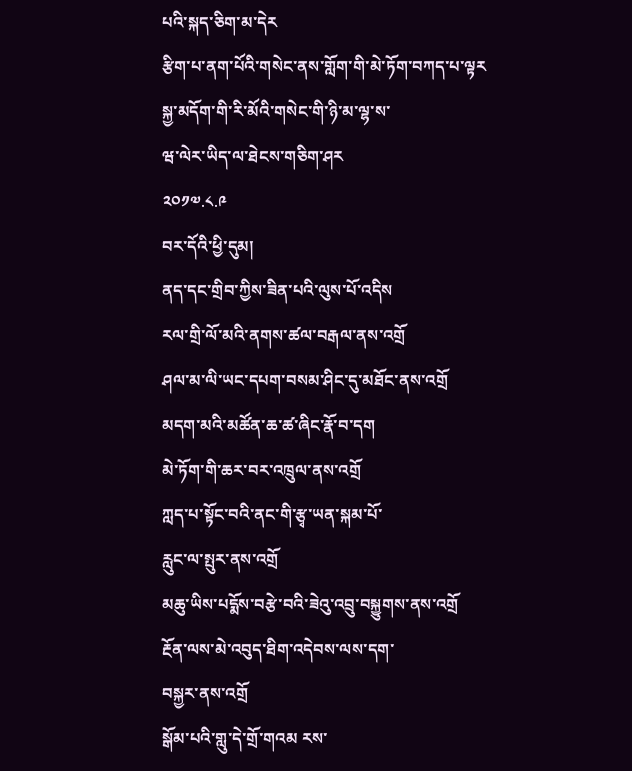པའི་སྐད་ཅིག་མ་དེར
རྩིག་པ་ནག་པོའི་གསེང་ནས་གློག་གི་མེ་ཏོག་བཀད་པ་ལྟར
སྐྱ་མདོག་གི་རི་མོའི་གསེང་གི་ཉི་མ་ལྷ་ས་
ཝ་ལེར་ཡིད་ལ་ཐེངས་གཅིག་ཤར
༢༠༡༧.༨.༩
བར་དོའི་ཕྱི་དུམ།
ནད་དང་གྲིབ་ཀྱིས་ཟིན་པའི་ལུས་པོ་འདིས
རལ་གྲི་ལོ་མའི་ནགས་ཚལ་བརྒལ་ནས་འགྲོ
ཤལ་མ་ལི་ཡང་དཔག་བསམ་ཤིང་དུ་མཐོང་ནས་འགྲོ
མདག་མའི་མཚོན་ཆ་ཚ་ཞིང་རྣོ་བ་དག
མེ་ཏོག་གི་ཆར་བར་འཁྲུལ་ནས་འགྲོ
ཀླད་པ་སྟོང་བའི་ནང་གི་རྩྭ་ཡན་སྐམ་པོ་
རླུང་ལ་སྤུར་ནས་འགྲོ
མཆུ་ཡིས་པདྨོས་བརྩེ་བའི་ཟེའུ་འབྲུ་བསྐྱུགས་ནས་འགྲོ
རྔོན་ལས་མེ་འབུད་ཐིག་འདེབས་ལས་དག་
བསྐྱར་ནས་འགྲོ
སྒོམ་པའི་གླུ་དེ་གྲོ་གའམ རས་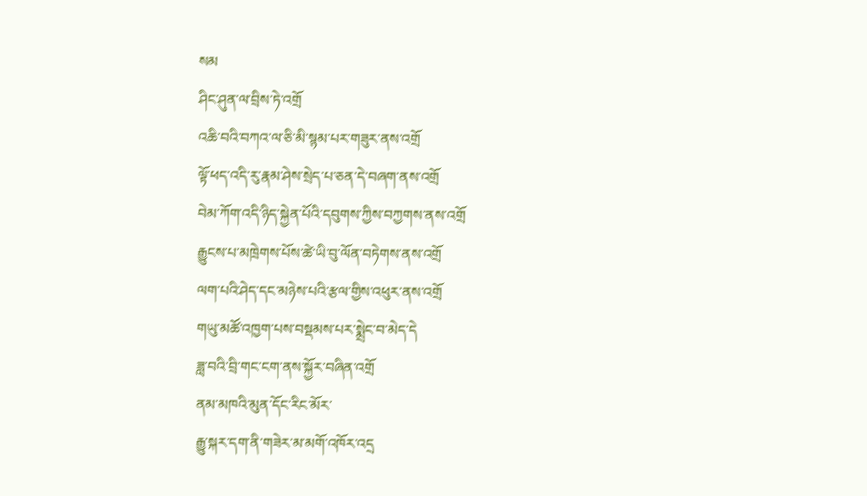སམ
ཤིང་ཤུན་ལ་བྲིས་ཏེ་འགྲོ
འཆི་བའི་བཀའ་ལ་ཅི་མི་སྙམ་པར་གཟུར་ནས་འགྲོ
ལྟོ་ཕད་འདི་རུ་རྣམ་ཤེས་སྲེད་པ་ཅན་དེ་བཞག་ནས་འགྲོ
བེམ་ཀོག་འདི་ཉིད་སྐྱེན་པོའི་དབུགས་ཀྱིས་བཀྱགས་ནས་འགྲོ
རྒྱུངས་པ་མཁྲེགས་པོས་ཚེ་ཡི་བུ་ལོན་བཏེགས་ནས་འགྲོ
ལག་པའི་ཤེད་དང་མཉེས་པའི་རྩལ་གྱིས་འཕུར་ནས་འགྲོ
གཡུ་མཚོ་འཁྱག་པས་བསྡམས་པར་སྨྲེང་བ་མེད་དེ
ཟླ་བའི་བྲི་གང་ངག་ནས་སྐྱོར་བཞིན་འགྲོ
ནམ་མཁའི་མུན་དོང་རིང་མོར་
རྒྱུ་སྐར་དག་ནི་གཟེར་མ་མགོ་འཁོར་འདྲ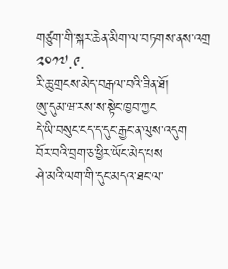གཙུག་གི་སྐར་ཆེན་མིག་ལ་བཏགས་ནས་འགྲ
༢༠༡༧.༩.
རི་ཆུ་གྲངས་མེད་བརྒལ་བའི་ཟིན་ཐོ།
ཨུ་དུམ་ཝ་རས་ས་སྟེང་ཁྱབ་ཀྱང
དེ་ཡི་བསུང་ངད་ད་དུང་རྒྱང་ན་ལུས་འདུག
བོར་བའི་བྲག་ཅ་ཕྱིར་ཡོང་མེད་པས
ཤེ་མའི་ལག་གི་དུང་མདའ་ཐང་ལ་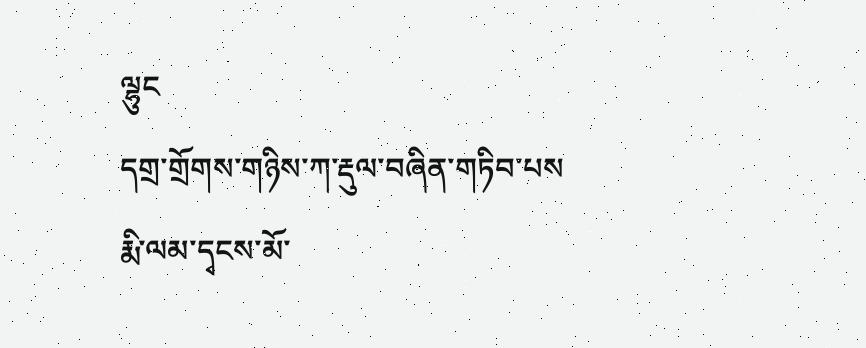ལྷུང
དགྲ་གྲོགས་གཉིས་ཀ་རྡུལ་བཞིན་གཏིབ་པས
རྨི་ལམ་དྭངས་མོ་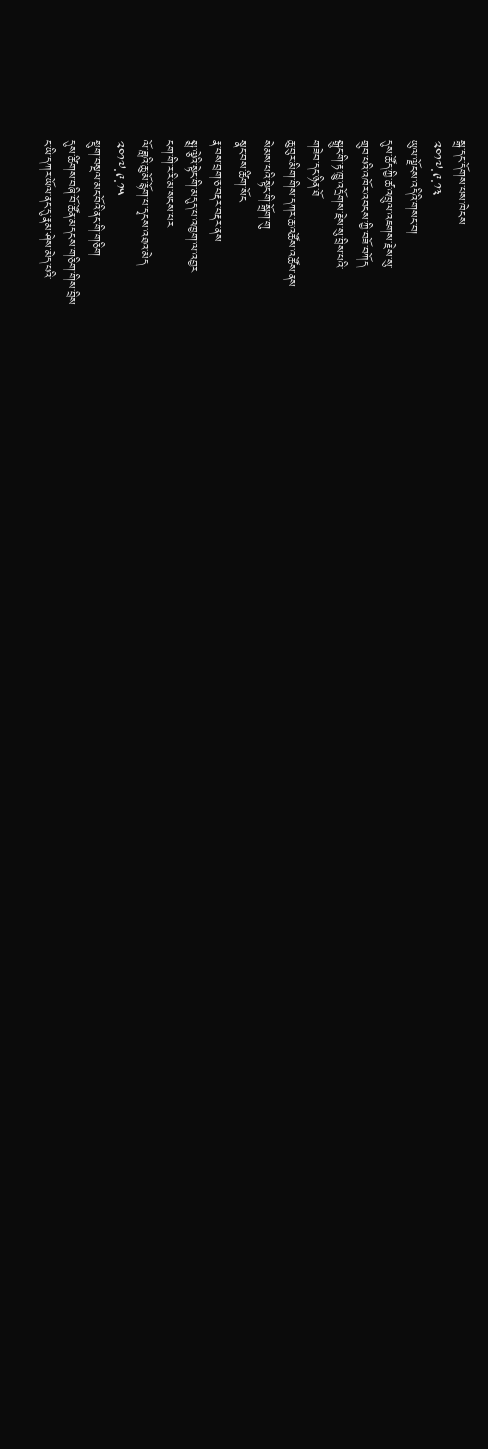སྒྲ་དང་དོགས་པས་ཁེངས
༢༠༡༧.༩.༡༣
ཡུལ་ལྗོངས་འདིའི་གསང་བ།
དུས་ཚོད་ཀྱི་ཚ་འཁྲུལ་འཇགས་རྗེས་སུ་
གྲུབ་པའི་འཁོར་འབངས་ཀྱི་བཟོ་བཀོད
སྒྲུང་གི་རྟ་ཁྱུ་འདྲོགས་རྗེས་སུ་བྲིས་པའི་
གཟེབ་དང་ཉིན་ཐོ
ཆུ་བུར་མིག་གིས་དཀར་ཆ་འཚོས་འཚོས་ནས
སེམས་པའི་སྟེང་གི་སྒྲོག་གུ
སྣང་བས་ཚིག་སོང
རྣ་བས་བྲག་ཅ་བརྡར་བརྡར་ནས
སྨྲ་ལྕེའི་སྟེང་གི་མདུད་པ་འཁྱག་ལ་འབྱར
ངག་གི་ར་རི་མ་སངས་པར
ལོ་ཟླའི་ཆུ་མོ་རྙོག་པ་དྭངས་འཐའ་མེད
༢༠༡༧.༩.༡༥
སྡུག་བསྔལ་མང་བོའི་ནང་གི་གཅིག
དུས་ཚིགས་བཞི་བོ་ཚོན་མདངས་གཅིག་གིས་བྲིས
ང་ཡི་དཀར་ཡོལ་ནང་དུ་རྣམ་ཤེས་མེད་པའི་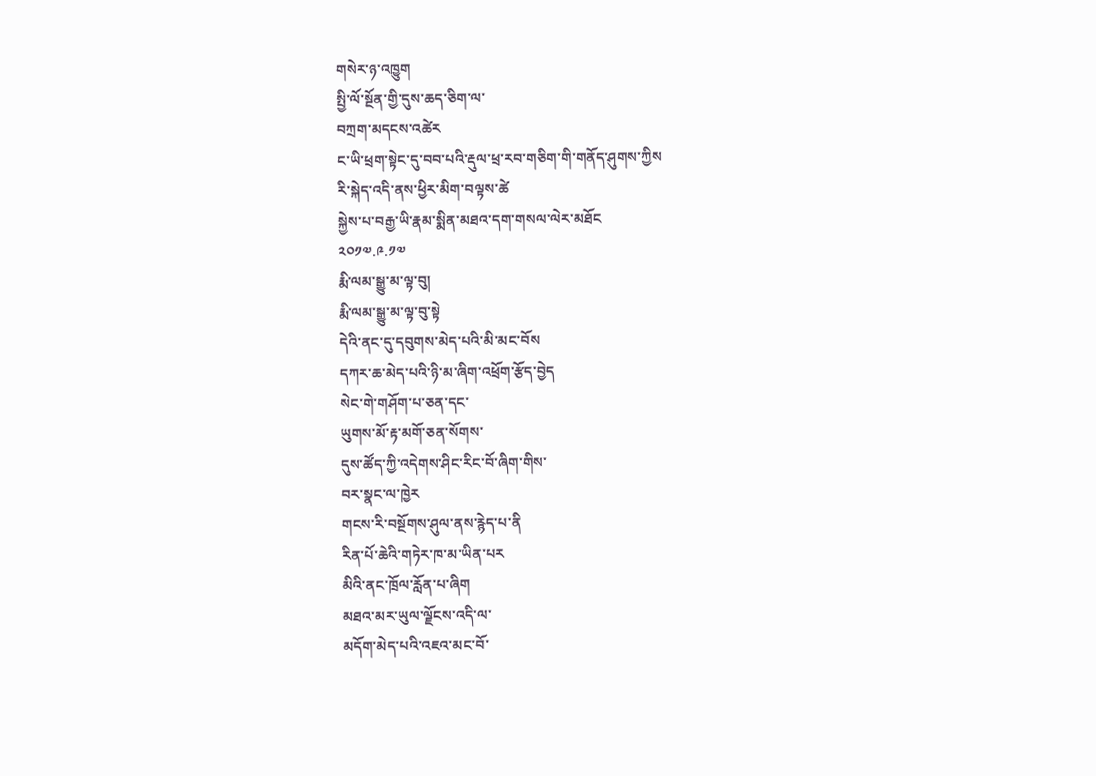གསེར་ཉ་འཁྱུག
སྤྱི་ལོ་སྔོན་གྱི་དུས་ཆད་ཅིག་ལ་
བཀྲག་མདངས་འཚེར
ང་ཡི་ཕྲག་སྟེང་དུ་བབ་པའི་རྡུལ་ཕྲ་རབ་གཅིག་གི་གནོད་ཤུགས་ཀྱིས
རི་སྐེད་འདི་ནས་ཕྱིར་མིག་བལྟས་ཚེ
སྐྱེས་པ་བརྒྱ་ཡི་རྣམ་སྨིན་མཐའ་དག་གསལ་ལེར་མཐོང
༢༠༡༧.༩.༡༧
རྨི་ལམ་སྒྱུ་མ་ལྟ་བུ།
རྨི་ལམ་སྒྱུ་མ་ལྟ་བུ་སྟེ
དེའི་ནང་དུ་དབུགས་མེད་པའི་མི་མང་བོས
དཀར་ཆ་མེད་པའི་ཉི་མ་ཞིག་འཕྲོག་རྩོད་བྱེད
སེང་གེ་གཤོག་པ་ཅན་དང་
ཡུགས་མོ་རྟ་མགོ་ཅན་སོགས་
དུས་ཚོད་ཀྱི་འདེགས་ཤིང་རིང་བོ་ཞིག་གིས་
བར་སྣང་ལ་ཁྱེར
གངས་རི་བསྔོགས་ཤུལ་ནས་རྙེད་པ་ནི
རིན་པོ་ཆེའི་གཏེར་ཁ་མ་ཡིན་པར
མིའི་ནང་ཁྲོལ་རློན་པ་ཞིག
མཐའ་མར་ཡུལ་ལྗོངས་འདི་ལ་
མདོག་མེད་པའི་འཇའ་མང་བོ་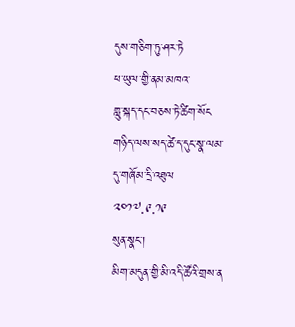དུས་གཅིག་ཏུ་ཤར་ཏེ
ཕ་ཡུལ་གྱི་ནམ་མཁའ་
གླུ་སྐད་དང་བཅས་ཏེ་ཚིག་སོང
གཉིད་ལས་སད་ཚེ་ད་དུང་སྣ་ལམ་
དུ་གཞོམ་དྲི་འཐུལ
༢༠༡༧.༩.༡༩
སུན་སྣང་།
མིག་མདུན་གྱི་མི་འདི་ཚོའི་གྲས་ན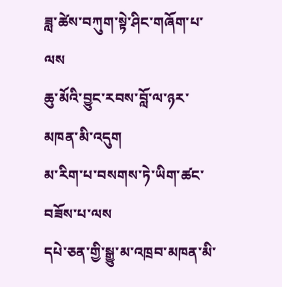ཟླ་ཚེས་བཀུག་སྟེ་ཤིང་གཞོག་པ་ལས
ཆུ་མོའི་བྱུང་རབས་བློ་ལ་ཉར་མཁན་མི་འདུག
མ་རིག་པ་བསགས་ཏེ་ཡིག་ཚང་བཟོས་པ་ལས
དཔེ་ཅན་གྱི་སྒྱུ་མ་འཁྲབ་མཁན་མི་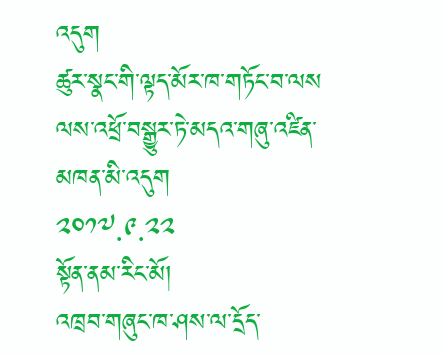འདུག
ཚུར་སྣང་གི་ལྟད་མོར་ཁ་གཏོང་བ་ལས
ལས་འཕྲོ་བསྒྱུར་ཏེ་མདའ་གཞུ་འཛིན་མཁན་མི་འདུག
༢༠༡༧.༩.༢༢
སྟོན་ནམ་རིང་མོ།
འཁྲབ་གཞུང་ཁ་ཤས་ལ་དྲོད་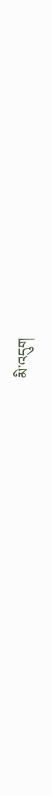མི་འདུག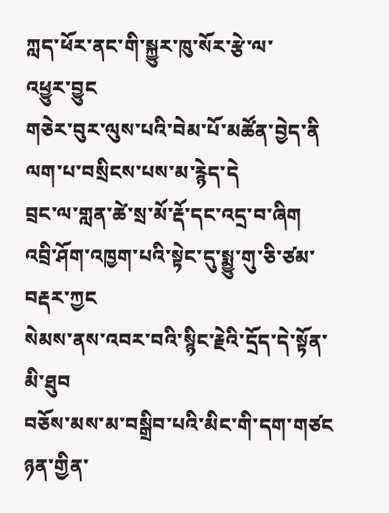ཀླད་ཕོར་ནང་གི་སྐྱུར་ཁུ་སོར་རྩེ་ལ་
འཕྱུར་བྱུང
གཅེར་བུར་ལུས་པའི་བེམ་པོ་མཚོན་བྱེད་ནི
ལག་པ་བསྲིངས་པས་མ་རྙེད་དེ
བྲང་ལ་གླན་ཚེ་སྲ་མོ་རྡོ་དང་འདྲ་བ་ཞིག
འབྲི་ཤོག་འཁྱག་པའི་སྟེང་དུ་སྨྱུ་གུ་ཅི་ཙམ་བརྡར་ཀྱང
སེམས་ནས་འབར་བའི་སྙིང་རྗེའི་དྲོད་དེ་སྟོན་མི་ཐུབ
བཅོས་མས་མ་བསྒྲིབ་པའི་མིང་གི་དག་གཙང
ཉན་གྱིན་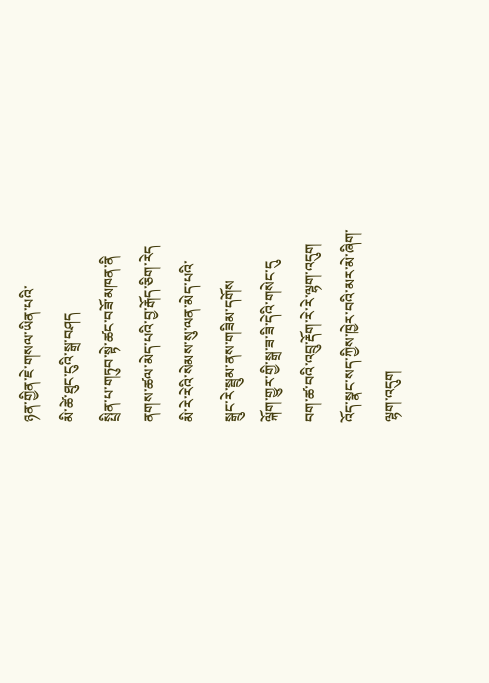ཉན་གྱིན་ཇེ་གསལ་ཡིན་པའི་
མི་ཚེ་ཐུང་ངུའི་སྒྲ་བཤད
སྤྲིན་པ་གཏུབ་སྟེ་ཚང་བཟོ་མཁན་ནི
ནགས་ཚལ་མེད་པའི་བྱ་རྒོད་ཅིག་རེད
མི་རེ་རེའི་སེམས་སུ་ལན་མེད་པའི་
སྒྲུང་རེ་སྦྲུམ་ནས་གཟིམ་དགོས
ལྐོག་གྱུར་གྱི་སྒྲ་ཟ་ཟི་དེའི་གསེང་དུ
བག་ཚ་བའི་འབྲུ་རྡོག་རེ་རེ་ལྷག་འདུག
འོད་སྣང་སད་ཀྱིས་ཁྱེར་བའི་མར་མེ་ཞིག་
ལྷག་འདུག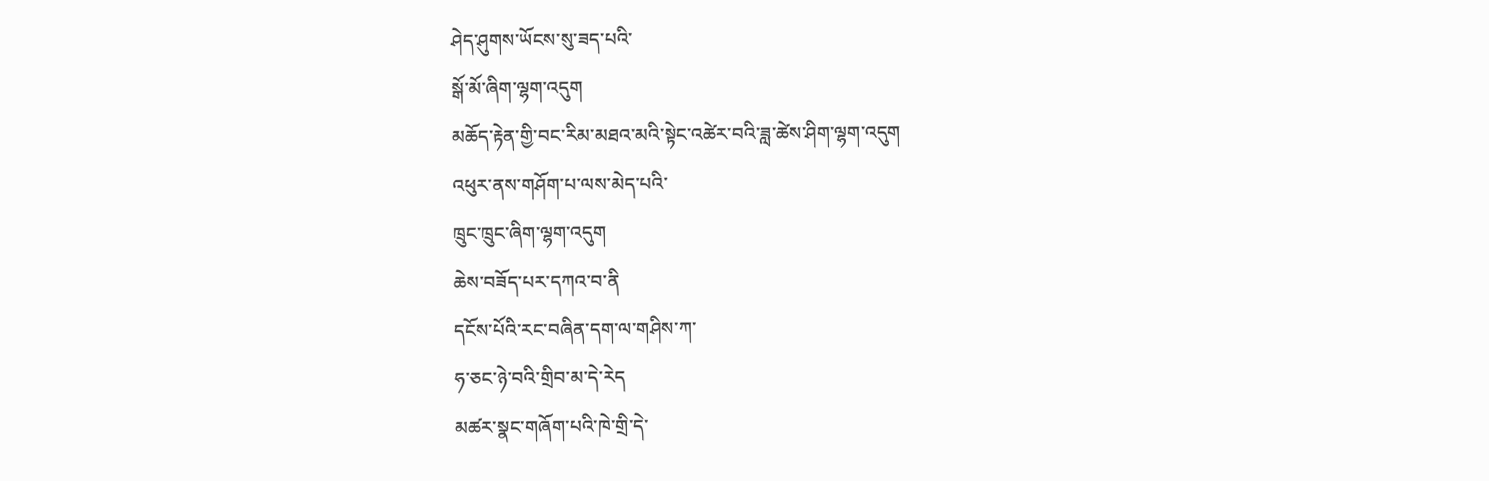ཤེད་ཤུགས་ཡོངས་སུ་ཟད་པའི་
སྒོ་མོ་ཞིག་ལྷག་འདུག
མཆོད་རྟེན་གྱི་བང་རིམ་མཐའ་མའི་སྟེང་འཚེར་བའི་ཟླ་ཚེས་ཤིག་ལྷག་འདུག
འཕུར་ནས་གཤོག་པ་ལས་མེད་པའི་
ཁྲུང་ཁྲུང་ཞིག་ལྷག་འདུག
ཆེས་བཟོད་པར་དཀའ་བ་ནི
དངོས་པོའི་རང་བཞིན་དག་ལ་གཤིས་ཀ་
ཧ་ཅང་ཉེ་བའི་གྲིབ་མ་དེ་རེད
མཚར་སྣང་གཞོག་པའི་ཁེ་གྲི་དེ་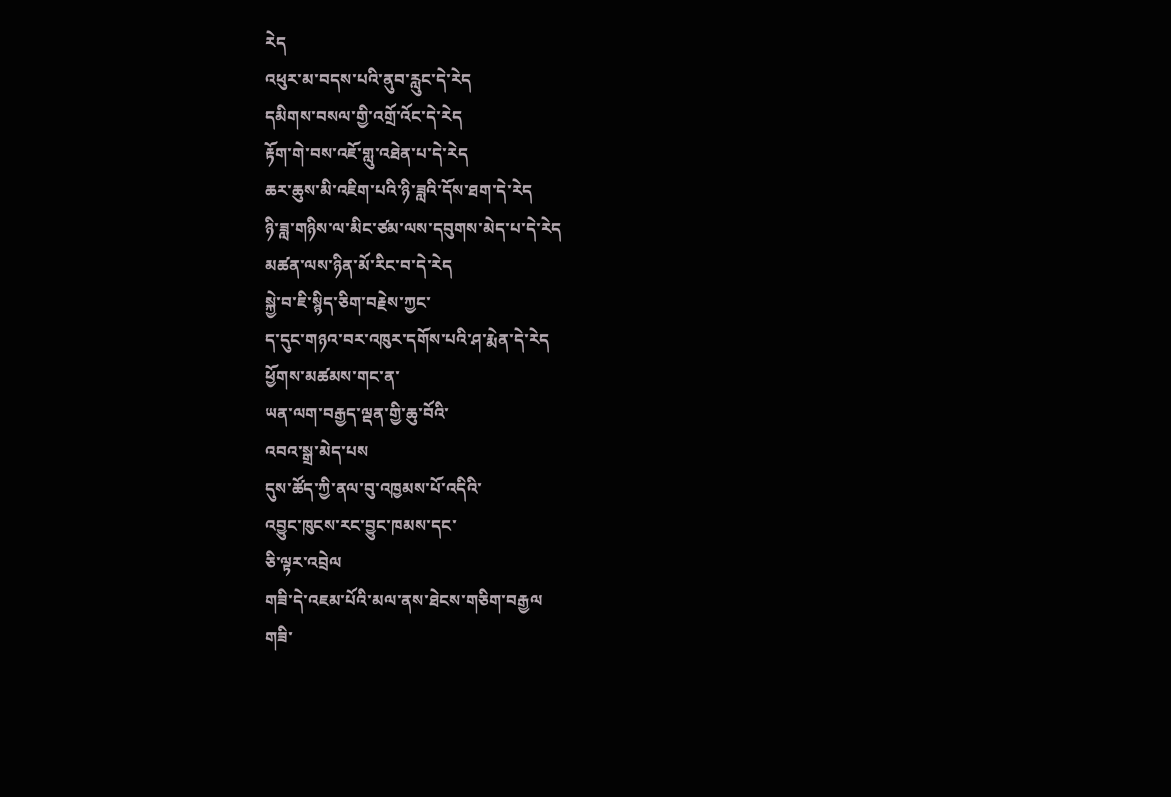རེད
འཕུར་མ་བདས་པའི་ནུབ་རླུང་དེ་རེད
དམིགས་བསལ་གྱི་འགྲོ་འོང་དེ་རེད
རྟོག་གེ་བས་འཇོ་གླུ་འཐེན་པ་དེ་རེད
ཆར་ཆུས་མི་འཇིག་པའི་ཉི་ཟླའི་དོས་ཐག་དེ་རེད
ཉི་ཟླ་གཉིས་ལ་མིང་ཙམ་ལས་དབུགས་མེད་པ་དེ་རེད
མཚན་ལས་ཉིན་མོ་རིང་བ་དེ་རེད
སྐྱེ་བ་ཇི་སྙིད་ཅིག་བརྗེས་ཀྱང་
ད་དུང་གཉའ་བར་འཁུར་དགོས་པའི་ཤ་རྨེན་དེ་རེད
ཕྱོགས་མཚམས་གང་ན་
ཡན་ལག་བརྒྱད་ལྡན་གྱི་ཆུ་བོའི་
འབའ་སྒྲ་མེད་པས
དུས་ཚོད་ཀྱི་ནལ་བུ་འཁྱམས་པོ་འདིའི་
འབྱུང་ཁུངས་རང་བྱུང་ཁམས་དང་
ཅི་ལྟར་འབྲེལ
གཟི་དེ་འཇམ་པོའི་མལ་ནས་ཐེངས་གཅིག་བརྒྱལ
གཟི་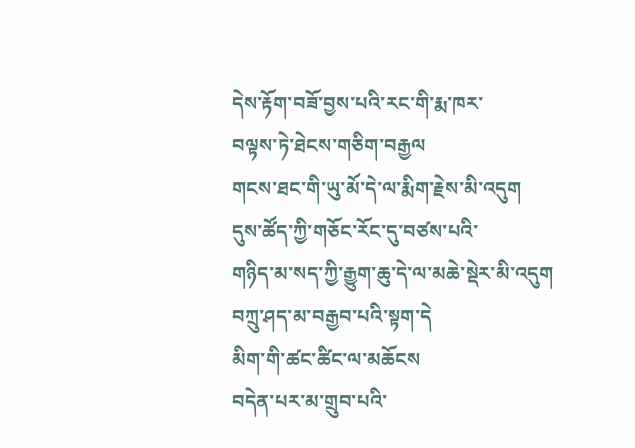དེས་རྟོག་བཟོ་བྱས་པའི་རང་གི་རྨ་ཁར་
བལྟས་ཏེ་ཐེངས་གཅིག་བརྒྱལ
གངས་ཐང་གི་ཡུ་མོ་དེ་ལ་རྨིག་རྗེས་མི་འདུག
དུས་ཚོད་ཀྱི་གཅོང་རོང་དུ་བཙས་པའི་
གཉིད་མ་སད་ཀྱི་རྒྱུག་ཆུ་དེ་ལ་མཆེ་སྡེར་མི་འདུག
བཀྲུ་ཤད་མ་བརྒྱབ་པའི་སྟག་དེ
མིག་གི་ཚང་ཚིང་ལ་མཆོངས
བདེན་པར་མ་གྲུབ་པའི་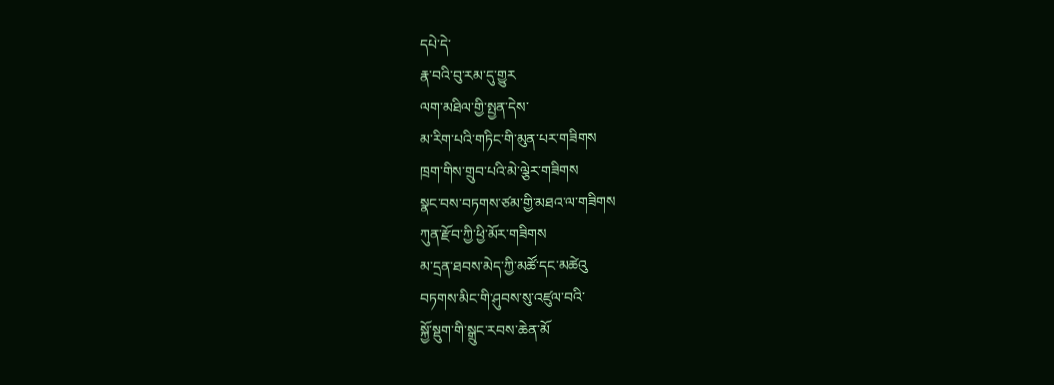དཔེ་དེ་
རྣ་བའི་བུ་རམ་དུ་གྱུར
ལག་མཐིལ་གྱི་སྤྱན་དེས་
མ་རིག་པའི་གཏིང་གི་མུན་པར་གཟིགས
ཁྲག་གིས་གྲུབ་པའི་མེ་ལྕེར་གཟིགས
སྣང་བས་བཏགས་ཙམ་གྱི་མཐའ་ལ་གཟིགས
ཀུན་རྫོབ་ཀྱི་ཕྱི་མོར་གཟིགས
མ་དྲན་ཐབས་མེད་ཀྱི་མཚོ་དང་མཚེའུ
བཏགས་མིང་གི་ཤུབས་སུ་འཛུལ་བའི་
སྐྱོ་སྡུག་གི་སྒྲུང་རབས་ཆེན་མོ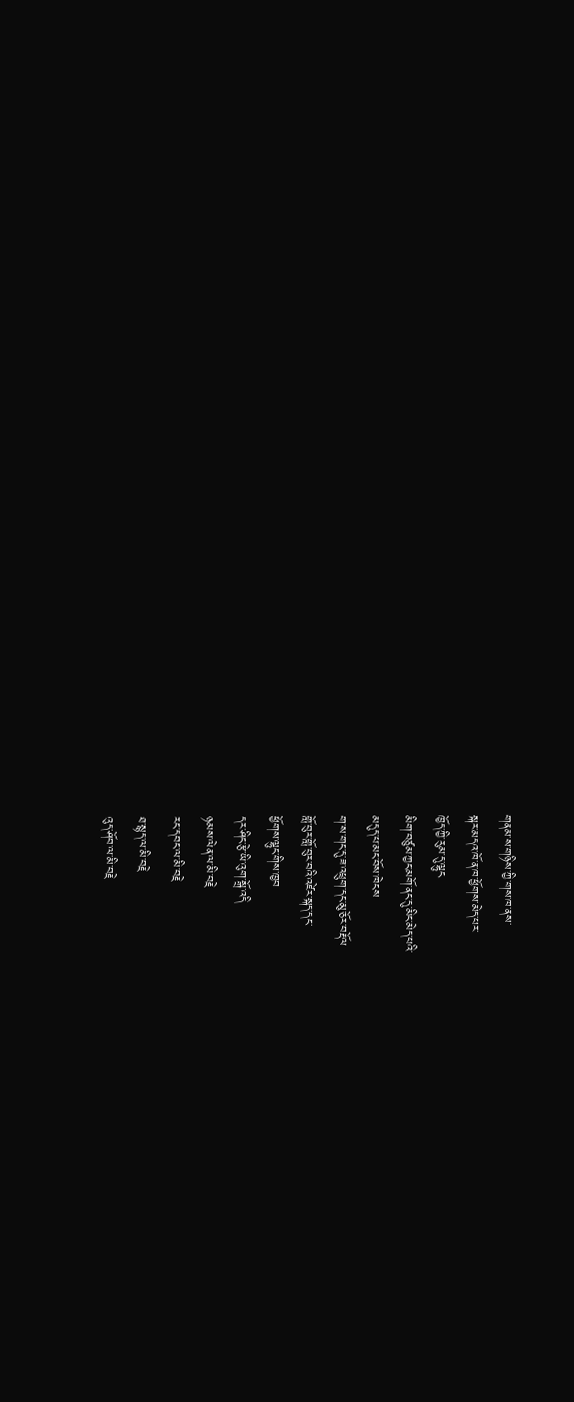གནམ་ས་གཉིས་ཀྱི་གས་ཁ་ནས་
སྐར་མདའ་ཁོ་ན་ཁ་ཕྱོགས་མེད་པར་
ཁྱོད་ཀྱི་རུམ་དུ་ལྷུང
མིག་བཙུམ་ཀྱང་མགོ་ནང་དུ་མིང་མེད་པའི་
མདུད་པ་མང་བོས་ཁེངས
ག་ས་གང་དུ་ཟ་འཕྲུག་དང་མུ་ཅོར་བརྡོལ
གློ་བུར་གློ་བུར་བའི་འཛེར་སྐད་དང་
ཕྱོགས་ལྷུང་གིས་ཁྱབ
དར་ཤིང་རྩེ་ཡི་འུག་སྒྲོ་འདི
ཉམས་ལེན་ལ་མི་བརྗེ
རང་དབང་ལ་མི་བརྗེ
ཐ་སྙད་ལ་མི་བརྗེ
འུད་ཤོབ་ལ་མི་བརྗེ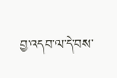བྱ་འདབ་ལ་དེ་བས་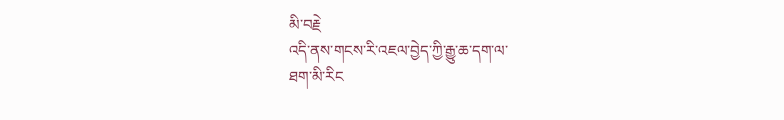མི་བརྗེ
འདི་ནས་གངས་རི་འཇལ་བྱེད་ཀྱི་རྒྱུ་ཆ་དག་ལ་
ཐག་མི་རིང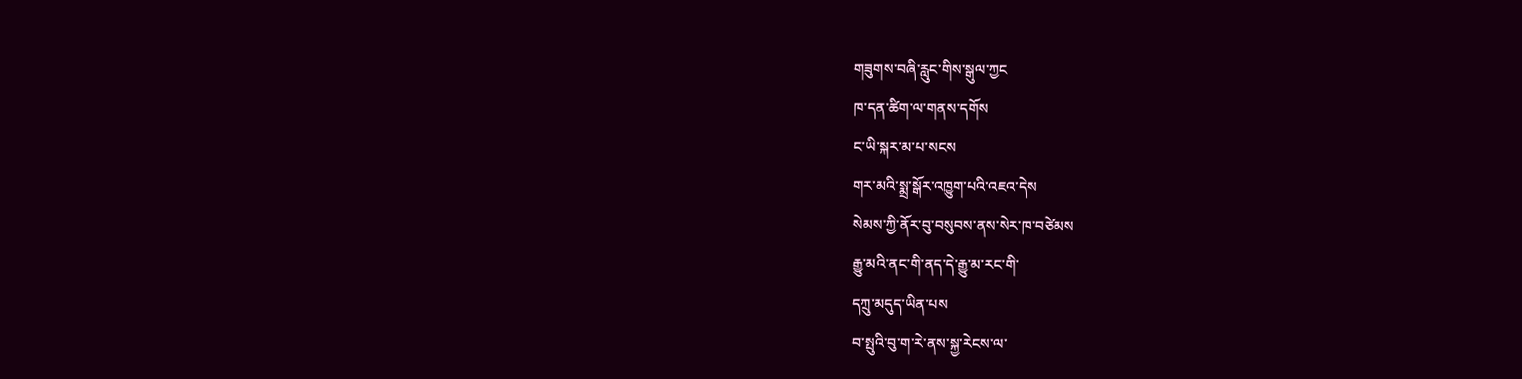གཟུགས་བཞི་རླུང་གིས་སྒུལ་ཀྱང
ཁ་དན་ཚིག་ལ་གནས་དགོས
ང་ཡི་སྐར་མ་པ་སངས
གར་མའི་སྨྲ་སྒོར་འཁྱུག་པའི་འཇའ་དེས
སེམས་ཀྱི་ནོར་བུ་བསུབས་ནས་སེར་ཁ་བཙེམས
རྒྱུ་མའི་ནང་གི་ནད་དེ་རྒྱུ་མ་རང་གི་
དཀྲུ་མདུད་ཡིན་པས
བ་སྤུའི་བུ་ག་རེ་ནས་སྐྱ་རེངས་ལ་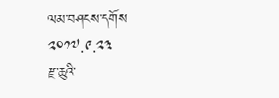ལམ་བཤངས་དགོས
༢༠༡༧.༩.༢༣
རྫ་ཆུའི་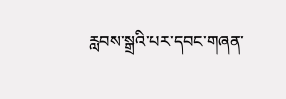རླབས་སྒྲའི་པར་དབང་གཞན་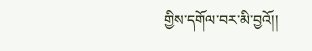གྱིས་དགོལ་བར་མི་བྱའོ།།